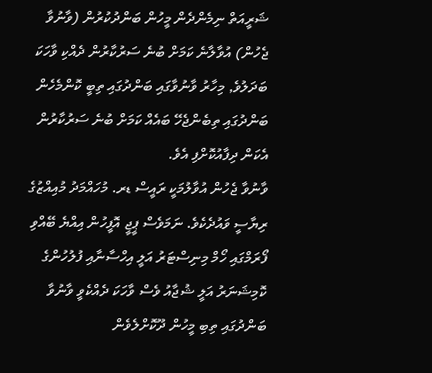ޝަރީއަތް ނިމެންދެން މީހުން ބަންދުކުރުން (ވާނުވާ ޖެހުން) އުވާލާނެ ކަމަށް ބުނެ ސަރުކާރުން ދެއްކި ވާހަކަ ބަދަލުވެ, މިހާރު ވާނުވާގައި ބަންދުގައި ތިބީ ކޮންމެހެން ބަންދުގައި ތިބެންޖެހޭ ބައެއް ކަމަށް ބުނެ ސަރުކާރުން އެކަން ދިފާއުކޮށްފި އެވެ.
ވާނުވާ ޖެހުން އުވާލުމަކީ ރައީސް ޑރ. މުހައްމަދު މުއިއްޒުގެ ރިޔާސީ ވައުދެކެވެ. ނަމަވެސް ޕީޖީ އޮފީހުން އިއްޔެ ބޭއްވި ފޯރަމްގައި ހޯމް މިނިސްޓަރު އަލީ އިހްސާނާއި ފުލުހުންގެ ކޮމިޝަނަރު އަލީ ޝުޖާއު ވެސް ވާހަކަ ދެއްކެވީ ވާނުވާ ބަންދުގައި ތިބި މީހުން ދޫކޮށްލެވެން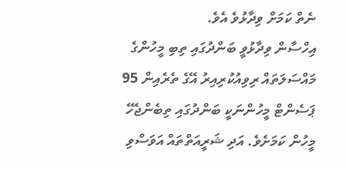ނެތް ކަމަށް ވިދާޅުވެ އެވެ.
އިހްސާން ވިދާޅުވީ ބަންދުގައި ތިބި މީހުންގެ މައްސަލަތައް ރިވިއުކުރިއިރު އޭގެ ތެރެއިން 95 ޕަސެންޓް މީހުންނަކީ ބަންދުގައި ތިބެންޖެހޭ މީހުން ކަމަށެވެ. އަދި ޝަރީއަތްތައް އަވަސްވި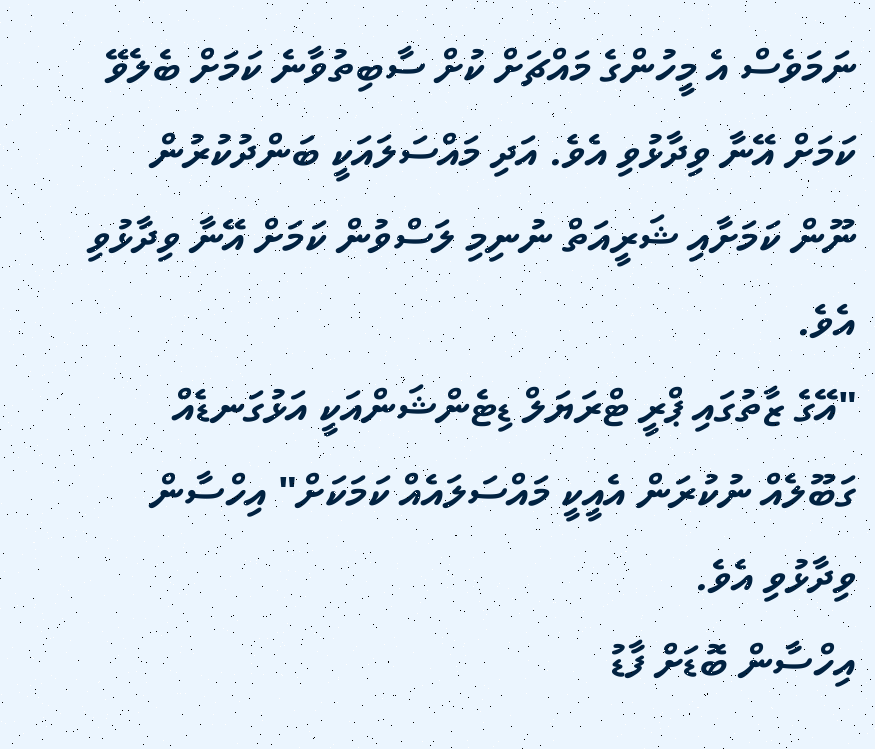ނަމަވެސް އެ މީހުންގެ މައްޗަށް ކުށް ސާބިތުވާނެ ކަމަށް ބެލެވޭ ކަމަށް އޭނާ ވިދާޅުވި އެވެ. އަދި މައްސަލައަކީ ބަންދުކުރުން ނޫން ކަމަށާއި ޝަރީއަތް ނުނިމި ލަސްވުން ކަމަށް އޭނާ ވިދާޅުވި އެވެ.
"އޭގެ ޒާތުގައި ޕްރީ ޓްރަޔަލް ޑިޓެންޝަންއަކީ އަޅުގަނޑެއް ގަބޫލެއް ނުކުރަން އެއީކީ މައްސަލައެއް ކަމަކަށް" އިހްސާން ވިދާޅުވި އެވެ.
އިހްސާން ބޮޑަށް ފާޑު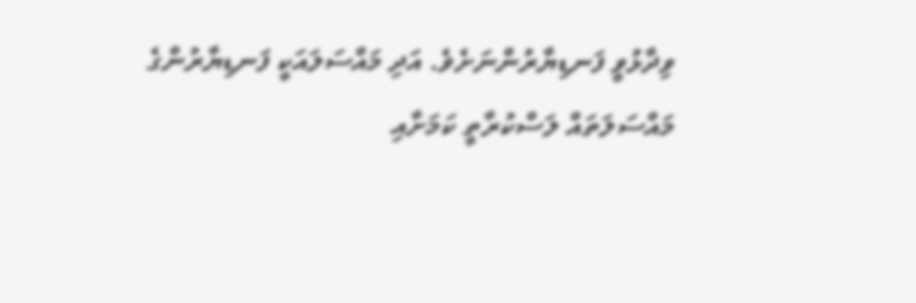ވިދާޅުވީ ފަނޑިޔާރުންނަށެވެ. އަދި މައްސަލައަކީ ފަނޑިޔާރުންގެ މައްސަލަތައް ލަސްކުރާތީ ކަމަށާއި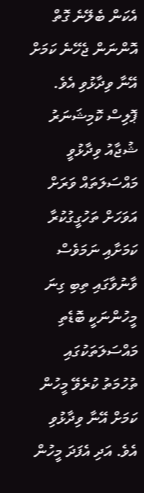އެކަން ބެލޭނެ ގޮތް އޮންނަން ޖެހޭނެ ކަމަށް އޭނާ ވިދާޅުވި އެވެ.
ޕޮލިސް ކޮމިޝަނަރު ޝުޖާއު ވިދާޅުވީ މައްސަލަތައް ވަރަށް އަވަހަށް ތަހުގީގުކުރާ ކަމަށާއި ނަމަވެސް ވާނުވާގައި ތިބި ގިނަ މީހުންނަކީ ބޮޑެތި މައްސަލަތަކުގައި ތުހުމަތު ކުރެވޭ މީހުން ކަމަށް އޭނާ ވިދާޅުވި އެވެ. އަދި އެފަދަ މީހުން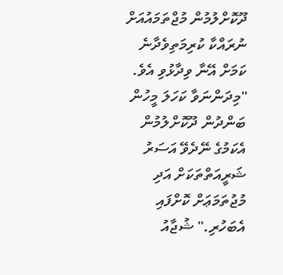ދޫކޮށްލުމުން މުޖްތަމައުއަށް ނުރައްކާ ކުރިމަތިވެދާނެ ކަމަށް އޭނާ ވިދާޅުވި އެވެ.
"މިދަންނަވާ ކަހަލަ މީހުން ބަންދުން ދޫކޮށްލުމުން އެކަމުގެ ނޭދެވޭ އަސަރު ޝަރީއަތްތަކަށް އަދި މުޖުތަމަޢަށް ކޮށްފައި އެބަހުރި." ޝުޖާއު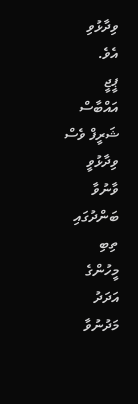ވިދާޅުވި އެވެ.
ޕީޖީ އައްބާސް ޝަރީފް ވެސް ވިދާޅުވީ ވާނުވާ ބަންދުގައި ތިބި މީހުންގެ އަދަދު މަދުނުވާ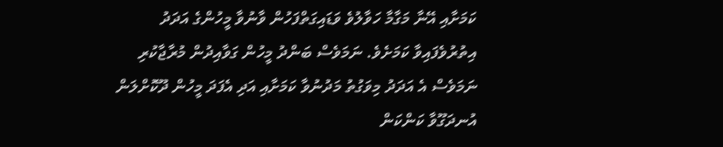ކަމަށާއި އޭނާ މަގާމާ ހަވާލުވެ ވަޑައިގަތްފަހުން ވާނުވާ މީހުންގެ އަދަދު އިތުރުވެފައިވާ ކަމަށެވެ. ނަމަވެސް ބަންދު މީހުން ގަވާއިދުން މުރާޖާކުރި ނަމަވެސް އެ އަދަދު މިވަގުތު މަދުނުވާ ކަމަށާއި އަދި އެފަދަ މީހުން ދޫކޮށްލަން އުނދަގޫވާ ކަންކަން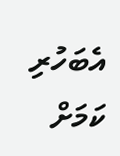އެބަހުރި ކަމަށް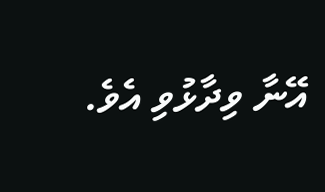އޭނާ ވިދާޅުވި އެވެ.